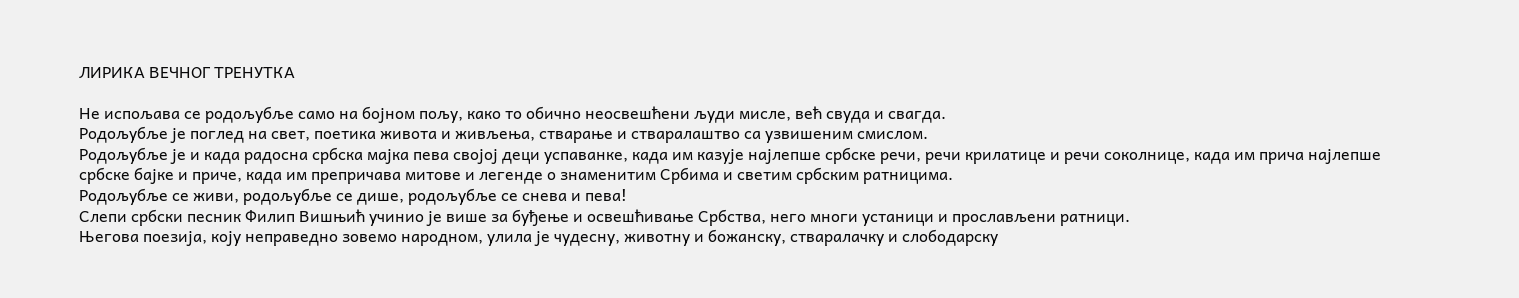ЛИРИКА ВЕЧНОГ ТРЕНУТКА

Не испољава се родољубље само на бојном пољу, како то обично неосвешћени људи мисле, већ свуда и свагда.
Родољубље је поглед на свет, поетика живота и живљења, стварање и стваралаштво са узвишеним смислом.
Родољубље је и када радосна србска мајка пева својој деци успаванке, када им казује најлепше србске речи, речи крилатице и речи соколнице, када им прича најлепше србске бајке и приче, када им препричава митове и легенде о знаменитим Србима и светим србским ратницима.
Родољубље се живи, родољубље се дише, родољубље се снева и пева!
Слепи србски песник Филип Вишњић учинио је више за буђење и освешћивање Србства, него многи устаници и прослављени ратници.
Његова поезија, коју неправедно зовемо народном, улила је чудесну, животну и божанску, стваралачку и слободарску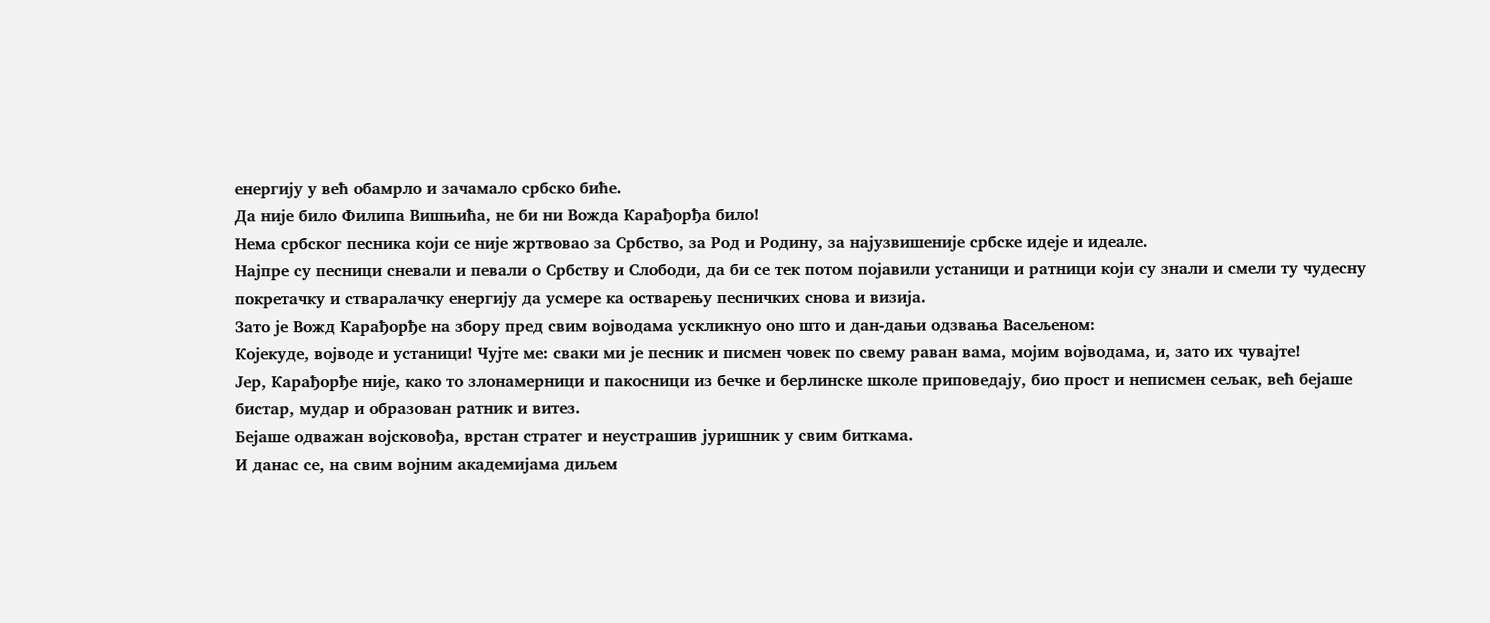енергију у већ обамрло и зачамало србско биће.
Да није било Филипа Вишњића, не би ни Вожда Карађорђа било!
Нема србског песника који се није жртвовао за Србство, за Род и Родину, за најузвишеније србске идеје и идеале.
Најпре су песници сневали и певали о Србству и Слободи, да би се тек потом појавили устаници и ратници који су знали и смели ту чудесну покретачку и стваралачку енергију да усмере ка остварењу песничких снова и визија.
Зато је Вожд Карађорђе на збору пред свим војводама ускликнуо оно што и дан-дањи одзвања Васељеном:
Коjекуде, војводе и устаници! Чујте ме: сваки ми је песник и писмен човек по свему раван вама, мојим војводама, и, зато их чувајте!
Јер, Карађорђе није, како то злонамерници и пакосници из бечке и берлинске школе приповедају, био прост и неписмен сељак, већ бејаше бистар, мудар и образован ратник и витез.
Бејаше одважан војсковођа, врстан стратег и неустрашив јуришник у свим биткама.
И данас се, на свим војним академијама диљем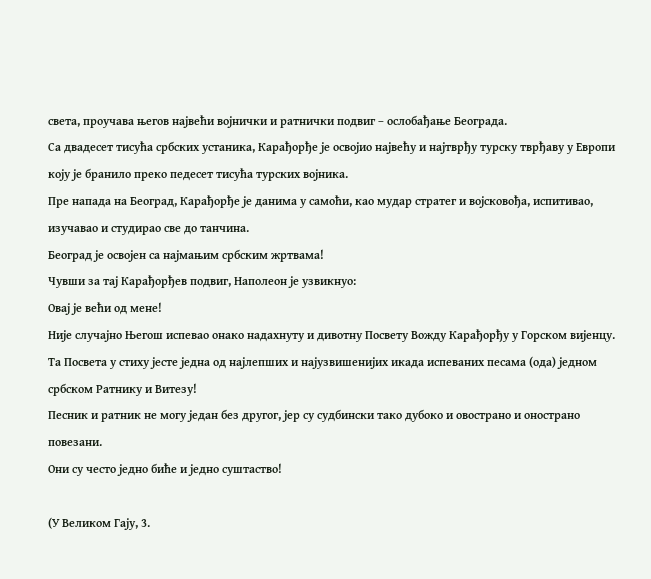света, проучава његов највећи војнички и ратнички подвиг – ослобађање Београда.
Са двадесет тисућа србских устаника, Карађорђе је освојио највећу и најтврђу турску тврђаву у Европи коју је бранило преко педесет тисућа турских војника.
Пре напада на Београд, Карађорђе је данима у самоћи, као мудар стратег и војсковођа, испитивао, изучавао и студирао све до танчина.
Београд је освојен са најмањим србским жртвама!
Чувши за тај Карађорђев подвиг, Наполеон је узвикнуо:
Овај је већи од мене!
Није случајно Његош испевао онако надахнуту и дивотну Посвету Вожду Карађорђу у Горском вијенцу.
Та Посвета у стиху јесте једна од најлепших и најузвишенијих икада испеваних песама (ода) једном србском Ратнику и Витезу!
Песник и ратник не могу један без другог, јер су судбински тако дубоко и овострано и онострано повезани.
Они су често једно биће и једно суштаство!

(У Великом Гају, 3.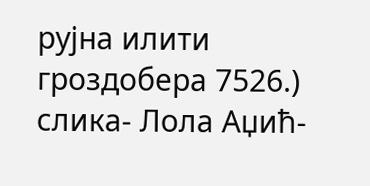рујна илити гроздобера 7526.)
слика- Лола Аџић-